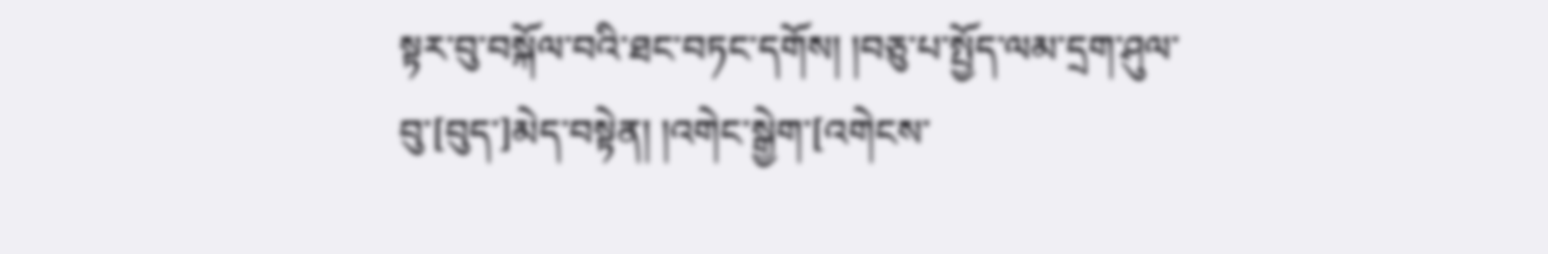སྟར་བུ་བསྐོལ་བའི་ཐང་བཏང་དགོས། །བཅུ་པ་སྤྱོད་ལམ་དྲག་ཤུལ་བུ་[བུད་]མེད་བསྟེན། །འགེང་སྒྱེག་[འགེངས་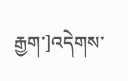རྒྱག་]འདེགས་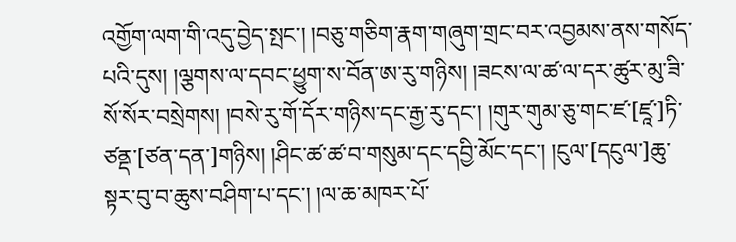འགྱོག་ལག་གི་འདུ་བྱེད་སྤང་། །བཅུ་གཅིག་རྣག་གཞུག་གྲང་བར་འབྱམས་ནས་གསོད་པའི་དུས། །ལྕགས་ལ་དབང་ཕྱུག་ས་བོན་ཨ་རུ་གཉིས། །ཟངས་ལ་ཚ་ལ་དར་ཚུར་མུ་ཟི་སོ་སོར་བསྲེགས། །བསེ་རུ་གོ་དོར་གཉིས་དང་རྒྱ་རུ་དང་། །གུར་གུམ་ཅུ་གང་ཛ་[ཛཱ་]ཏི་ཙནྡ་[ཙན་དན་]གཉིས། །ཤིང་ཚ་ཚ་བ་གསུམ་དང་དབྱི་མོང་དང་། །ངུལ་[དངུལ་]ཆུ་སྟར་བུ་བ་ཆུས་བཤིག་པ་དང་། །ལ་ཆ་མཁར་པོ་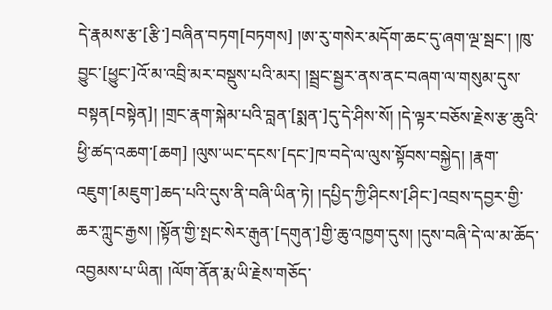དེ་རྣམས་རྩ་[རྩི་]བཞིན་བཏག[བཏགས] །ཨ་རུ་གསེར་མདོག་ཆང་དུ་ཞག་ལྔ་སྦང་། །ཁུ་བྱུང་[ཕྱུང་]འོ་མ་འབྲི་མར་བསྡུས་པའི་མར། །སྦྲང་སྦྱར་ནས་ནང་བཞག་ལ་གསུམ་དུས་བསྟན[བསྟེན]། །གྲང་རྣག་སྐེམ་པའི་བླན་[སྨན་]དུ་དེ་ཤིས་སོ། །དེ་ལྟར་བཅོས་རྗེས་རྩ་ཆུའི་ཕྱི་ཚད་འཆག་[ཆག] །ལུས་ཡང་དངས་[དང་]ཁ་བདེ་ལ་ལུས་སྟོབས་བསྐྱེད། །རྣག་འཇུག་[མཇུག་]ཆད་པའི་དུས་ནི་བཞི་ཡིན་ཏེ། །དཔྱིད་ཀྱི་ཤིངས་[ཤིང་]འབྲས་དབྱར་གྱི་ཆར་ཀླུང་རྒྱས། །སྟོན་གྱི་སྤང་སེར་རྒུན་[དགུན་]གྱི་ཆུ་འཁྱག་དུས། །དུས་བཞི་དེ་ལ་མ་ཆོད་འབྱམས་པ་ཡིན། །ལོག་ནོན་རྨ་ཡི་རྗེས་གཅོད་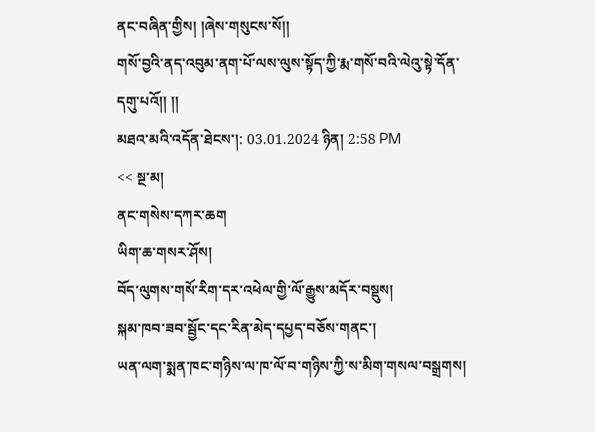ནང་བཞིན་གྱིས། །ཞེས་གསུངས་སོ།།
གསོ་བྱའི་ནད་འབུམ་ནག་པོ་ལས་ལུས་སྟོད་ཀྱི་རྨ་གསོ་བའི་ལེའུ་སྟེ་དོན་དགུ་པའོ།། །།
མཐའ་མའི་འདོན་ཐེངས་།: 03.01.2024 ཉིན། 2:58 PM
<< སྔ་མ།
ནང་གསེས་དཀར་ཆག
ཡིག་ཆ་གསར་ཤོས།
བོད་ལུགས་གསོ་རིག་དར་འཕེལ་གྱི་ལོ་རྒྱུས་མདོར་བསྡུས།
སྐམ་ཁབ་ཟབ་སྦྱོང་དང་རིན་མེད་དཔྱད་བཅོས་གནང་།
ཡན་ལག་སྨན་ཁང་གཉིས་ལ་ཁ་ལོ་བ་གཉིས་ཀྱི་ས་མིག་གསལ་བསྒྲགས།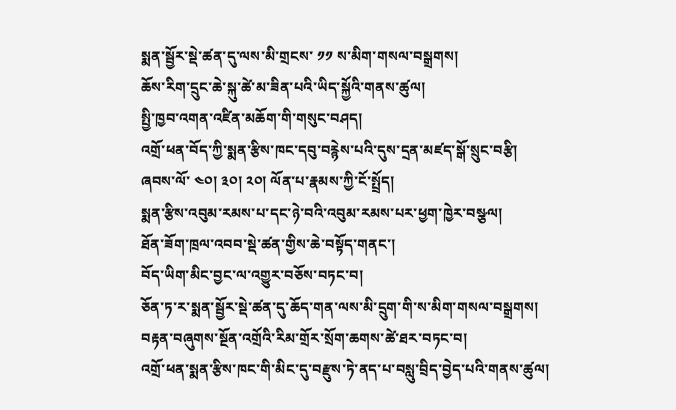སྨན་སྦྱོར་སྡེ་ཚན་དུ་ལས་མི་གྲངས་ ༡༡ ས་མིག་གསལ་བསྒྲགས།
ཆོས་རིག་དྲུང་ཆེ་སྐུ་ཚེ་མ་ཟིན་པའི་ཡིད་སྐྱོའི་གནས་ཚུལ།
སྤྱི་ཁྱབ་འགན་འཛིན་མཆོག་གི་གསུང་བཤད།
འགྲོ་ཕན་བོད་ཀྱི་སྨན་རྩིས་ཁང་དབུ་བརྙེས་པའི་དུས་དྲན་མཛད་སྒོ་སྲུང་བརྩི།
ཞབས་ལོ་ ༤༠། ༣༠། ༢༠། ལོན་པ་རྣམས་ཀྱི་ངོ་སྤྲོད།
སྨན་རྩིས་འབུམ་རམས་པ་དང་ཉེ་བའི་འབུམ་རམས་པར་ཕྱག་ཁྱེར་བསྩལ།
ཐོན་ཟོག་ཁྲལ་འབབ་སྡེ་ཚན་གྱིས་ཆེ་བསྟོད་གནང་།
བོད་ཡིག་མིང་བྱང་ལ་འགྱུར་བཅོས་བཏང་བ།
ཅོན་ཏ་ར་སྨན་སྦྱོར་སྡེ་ཚན་དུ་ཆོད་གན་ལས་མི་དྲུག་གི་ས་མིག་གསལ་བསྒྲགས།
བརྟན་བཞུགས་སྔོན་འགྲོའི་རིམ་གྲོར་སྲོག་ཆགས་ཚེ་ཐར་བཏང་བ།
འགྲོ་ཕན་སྨན་རྩིས་ཁང་གི་མིང་དུ་བརྫུས་ཏེ་ནད་པ་བསླུ་བྲིད་བྱེད་པའི་གནས་ཚུལ།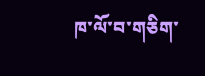ཁ་ལོ་བ་གཅིག་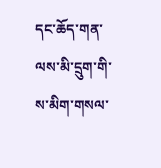དང་ཆོད་གན་ལས་མི་དྲུག་གི་ས་མིག་གསལ་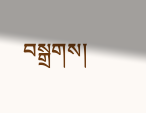བསྒྲགས།